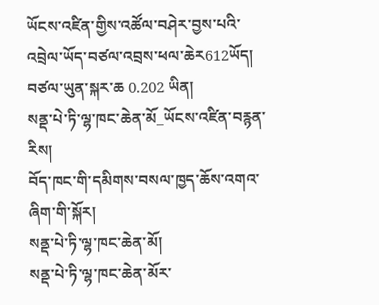ཡོངས་འཛིན་གྱིས་འཚོལ་བཤེར་བྱས་པའི་འབྲེལ་ཡོད་བཙལ་འབྲས་ཕལ་ཆེར612ཡོད།  བཙལ་ཡུན་སྐར་ཆ 0.202 ཡིན།
སནྡ་པེ་ཏི་ལྷ་ཁང་ཆེན་མོ_ཡོངས་འཛིན་བརྙན་རིས།
བོད་ཁང་གི་དམིགས་བསལ་ཁྱད་ཆོས་འགའ་ཞིག་གི་སྐོར།
སནྡ་པེ་ཏི་ལྷ་ཁང་ཆེན་མོ།
སནྡ་པེ་ཏི་ལྷ་ཁང་ཆེན་མོར་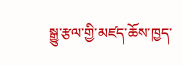སྒྱུ་རྩལ་གྱི་མཛད་ཆོས་ཁྱད་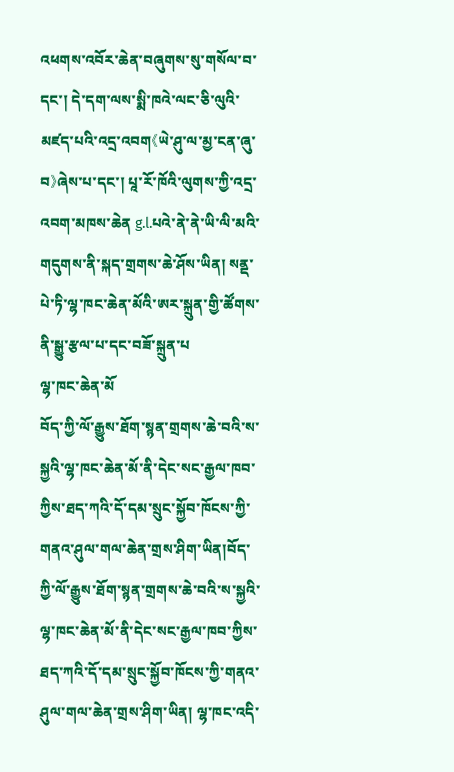འཕགས་འབོར་ཆེན་བཞུགས་སུ་གསོལ་བ་དང་། དེ་དག་ལས་སྨི་ཁའེ་ལང་ཅི་ལུའི་མཛད་པའི་འདྲ་འབག《ཡེ་ཤུ་ལ་མྱ་ངན་ཞུ་བ》ཞེས་པ་དང་། པཱ་རོ་ཁོའི་ལུགས་ཀྱི་འདྲ་འབག་མཁས་ཆེན g.l.པའེ་ནེ་ནེ་ཡི་ལི་མའི་གདུགས་ནི་སྐད་གྲགས་ཆེ་ཤོས་ཡིན། སནྡ་པེ་ཏི་ལྷ་ཁང་ཆེན་མོའི་ཨར་སྐྲུན་གྱི་ཚོགས་ནི་སྒྱུ་རྩལ་པ་དང་བཟོ་སྐྲུན་པ
ལྷ་ཁང་ཆེན་མོ
བོད་ཀྱི་ལོ་རྒྱུས་ཐོག་སྙན་གྲགས་ཆེ་བའི་ས་སྐྱའི་ལྷ་ཁང་ཆེན་མོ་ནི་དེང་སང་རྒྱལ་ཁབ་ཀྱིས་ཐད་ཀའི་དོ་དམ་སྲུང་སྐྱོབ་ཁོངས་ཀྱི་གནའ་ཤུལ་གལ་ཆེན་གྲས་ཤིག་ཡིན།བོད་ཀྱི་ལོ་རྒྱུས་ཐོག་སྙན་གྲགས་ཆེ་བའི་ས་སྐྱའི་ལྷ་ཁང་ཆེན་མོ་ནི་དེང་སང་རྒྱལ་ཁབ་ཀྱིས་ཐད་ཀའི་དོ་དམ་སྲུང་སྐྱོབ་ཁོངས་ཀྱི་གནའ་ཤུལ་གལ་ཆེན་གྲས་ཤིག་ཡིན། ལྷ་ཁང་འདི་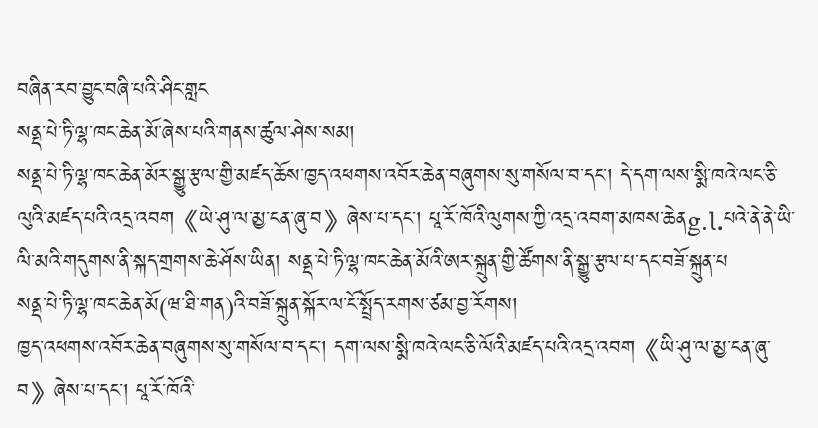བཞིན་རབ་བྱུང་བཞི་པའི་ཤིང་གླང
སནྡ་པེ་ཏི་ལྷ་ཁང་ཆེན་མོ་ཞེས་པའི་གནས་ཚུལ་ཤེས་སམ།
སནྡ་པེ་ཏི་ལྷ་ཁང་ཆེན་མོར་སྒྱུ་རྩལ་གྱི་མཛད་ཆོས་ཁྱད་འཕགས་འབོར་ཆེན་བཞུགས་སུ་གསོལ་བ་དང་། དེ་དག་ལས་སྨི་ཁའེ་ལང་ཅི་ལུའི་མཛད་པའི་འདྲ་འབག《ཡེ་ཤུ་ལ་མྱ་ངན་ཞུ་བ》ཞེས་པ་དང་། པཱ་རོ་ཁོའི་ལུགས་ཀྱི་འདྲ་འབག་མཁས་ཆེནg.l.པའེ་ནེ་ནེ་ཡི་ལི་མའི་གདུགས་ནི་སྐད་གྲགས་ཆེ་ཤོས་ཡིན། སནྡ་པེ་ཏི་ལྷ་ཁང་ཆེན་མོའི་ཨར་སྐྲུན་གྱི་ཚོགས་ནི་སྒྱུ་རྩལ་པ་དང་བཟོ་སྐྲུན་པ
སནྡ་པེ་ཏི་ལྷ་ཁང་ཆེན་མོ(ཝ་ཐི་གན)འི་བཟོ་སྐྲུན་སྐོར་ལ་ངོ་སྤྲོད་རགས་ཙམ་བྱ་རོགས།
ཁྱད་འཕགས་འབོར་ཆེན་བཞུགས་སུ་གསོལ་བ་དང་། དག་ལས་སྨི་ཁའེ་ལང་ཅི་ལོའི་མཛད་པའི་འདྲ་འབག《ཡི་ཤུ་ལ་མྱ་ངན་ཞུ་བ》ཞེས་པ་དང་། པཱ་རོ་ཁོའི་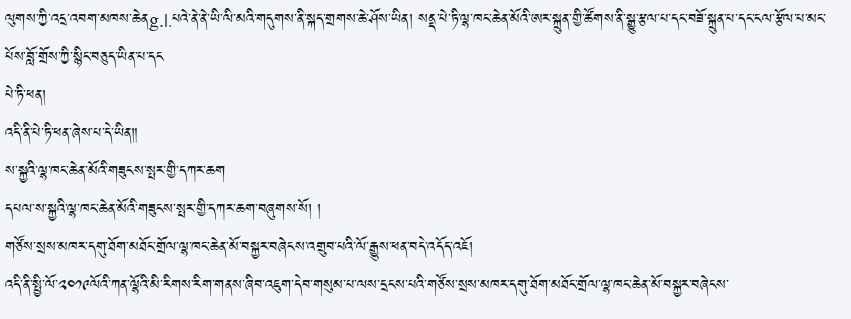ལུགས་ཀྱི་འདྲ་འབག་མཁས་ཆེནg.l.པའེ་ནེ་ནེ་ཡི་ལི་མའི་གདུགས་ནི་སྐད་གྲགས་ཆེ་ཤོས་ཡིན། སནྡ་པེ་ཏི་ལྷ་ཁང་ཆེན་མོའི་ཨར་སྐྲུན་གྱི་ཚོགས་ནི་སྒྱུ་རྩལ་པ་དང་བཟོ་སྐྲུན་པ་དང་ངལ་རྩོལ་པ་མང་པོས་བློ་གྲོས་ཀྱི་སྙིང་བཅུད་ཡིན་པ་དང
པེ་ཏི་ཕན།
འདི་ནི་པེ་ཏི་ཕན་ཞེས་པ་དེ་ཡིན༎
ས་སྐྱའི་ལྷ་ཁང་ཆེན་མོའི་གཟུངས་སྤར་གྱི་དཀར་ཆག
དཔལ་ས་སྐྱའི་ལྷ་ཁང་ཆེན་མོའི་གཟུངས་སྤར་གྱི་དཀར་ཆག་བཞུགས་སོ། །
གཙོས་སྲས་མཁར་དགུ་ཐོག་མཐོང་གྲོལ་ལྷ་ཁང་ཆེན་མོ་བསྐྱར་བཞེངས་འགྲུབ་པའི་ལོ་རྒྱུས་ཕན་བདེ་འདོད་འཇོ།
འདི་ནི་སྤྱི་ལོ་༢༠༡༩ལོའི་ཀན་ལྷོའི་མི་རིགས་རིག་གནས་ཞིབ་འཇུག་དེབ་གསུམ་པ་ལས་དྲངས་པའི་གཙོས་སྲས་མཁར་དགུ་ཐོག་མཐོང་གྲོལ་ལྷ་ཁང་ཆེན་མོ་བསྐྱར་བཞེངས་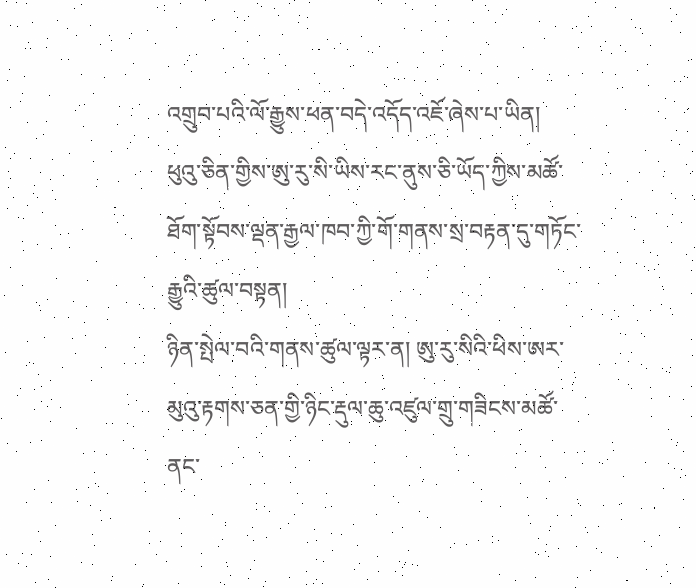འགྲུབ་པའི་ལོ་རྒྱུས་ཕན་བདེ་འདོད་འཇོ་ཞེས་པ་ཡིན།
ཕུའུ་ཅིན་གྱིས་ཨུ་རུ་སི་ཡིས་རང་ནུས་ཅི་ཡོད་ཀྱིས་མཚོ་ཐོག་སྟོབས་ལྡན་རྒྱལ་ཁབ་ཀྱི་གོ་གནས་སྲ་བརྟན་དུ་གཏོང་རྒྱུའི་ཚུལ་བསྟན།
ཉིན་སྤེལ་བའི་གནས་ཚུལ་ལྟར་ན། ཨུ་རུ་སིའི་ཕིས་ཨར་མུའུ་རྟགས་ཅན་གྱི་ཉིང་རྡུལ་ཆུ་འཛུལ་གྲུ་གཟིངས་མཚོ་ནང་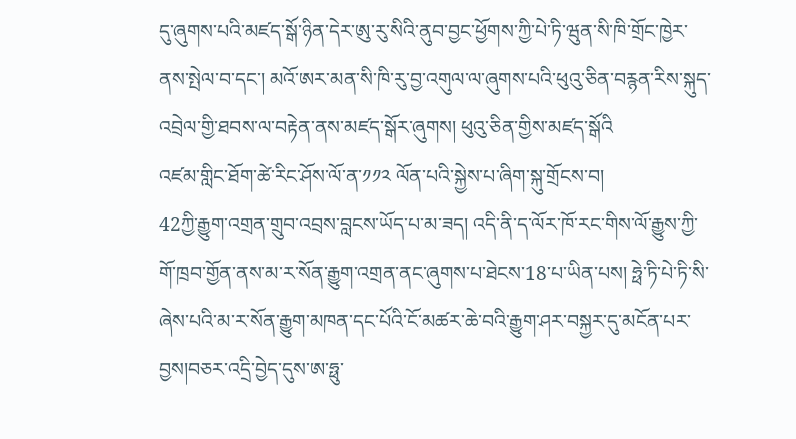དུ་ཞུགས་པའི་མཛད་སྒོ་ཉིན་དེར་ཨུ་རུ་སིའི་ནུབ་བྱང་ཕྱོགས་ཀྱི་པེ་ཏི་ཝུན་སི་ཁི་གྲོང་ཁྱེར་ནས་སྤེལ་བ་དང་། མའོ་ཨར་མན་སི་ཁི་རུ་བྱ་འགུལ་ལ་ཞུགས་པའི་ཕུའུ་ཅིན་བརྙན་རིས་སྐུད་འབྲེལ་གྱི་ཐབས་ལ་བརྟེན་ནས་མཛད་སྒོར་ཞུགས། ཕུའུ་ཅིན་གྱིས་མཛད་སྒོའི
འཛམ་གླིང་ཐོག་ཚེ་རིང་ཤོས་ལོ་ན་༡༡༢ ལོན་པའི་སྐྱེས་པ་ཞིག་སྐུ་གྲོངས་བ།
42ཀྱི་རྒྱུག་འགྲན་གྲུབ་འབྲས་བླངས་ཡོད་པ་མ་ཟད། འདི་ནི་ད་ལོར་ཁོ་རང་གིས་ལོ་རྒྱུས་ཀྱི་གོ་ཁྲབ་གྱོན་ནས་མ་ར་སོན་རྒྱུག་འགྲན་ནང་ཞུགས་པ་ཐེངས་18་པ་ཡིན་པས། ཧྥེ་ཏི་པེ་ཏི་སི་ཞེས་པའི་མ་ར་སོན་རྒྱུག་མཁན་དང་པོའི་ངོ་མཚར་ཆེ་བའི་རྒྱུག་ཤར་བསྐྱར་དུ་མངོན་པར་བྱས།བཅར་འདྲི་བྱེད་དུས་ཨ་ཧྥུ་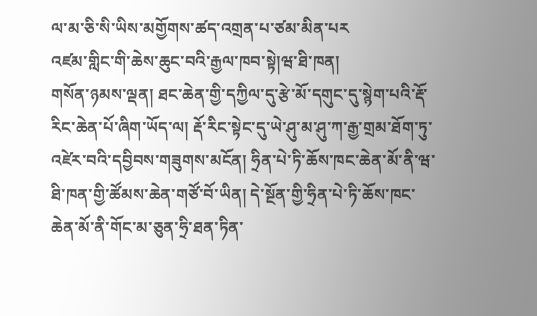ལ་མ་ཅི་སི་ཡིས་མགྱོགས་ཚད་འགྲན་པ་ཙམ་མིན་པར
འཛམ་གླིང་གི་ཆེས་ཆུང་བའི་རྒྱལ་ཁབ་སྟེ།ཝ་ཐི་ཁན།
གསོན་ཉམས་ལྡན། ཐང་ཆེན་གྱི་དཀྱིལ་དུ་རྩེ་མོ་དགུང་དུ་སྙེག་པའི་རྡོ་རིང་ཆེན་པོ་ཞིག་ཡོད་ལ། རྡོ་རིང་སྟེང་དུ་ཡེ་ཤུ་མ་ཤུ་ཀ་རྒྱ་གྲམ་ཐོག་ཏུ་འཛེར་བའི་དབྱིབས་གཟུགས་མངོན། ཧྲིན་པེ་ཏི་ཆོས་ཁང་ཆེན་མོ་ནི་ཝ་ཐི་ཁན་གྱི་ཚོམས་ཆེན་གཙོ་བོ་ཡིན། དེ་སྔོན་གྱི་ཧྲིན་པེ་ཏི་ཆོས་ཁང་ཆེན་མོ་ནི་གོང་མ་ཅུན་ཧྲི་ཐན་ཏིན་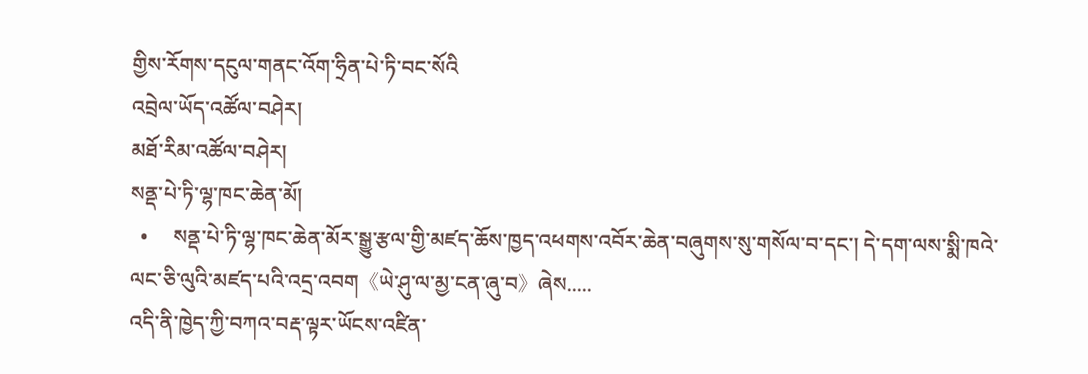གྱིས་རོགས་དངུལ་གནང་འོག་ཧྲིན་པེ་ཏི་བང་སོའི
འབྲེལ་ཡོད་འཚོལ་བཤེར།
མཐོ་རིམ་འཚོལ་བཤེར།
སནྡ་པེ་ཏི་ལྷ་ཁང་ཆེན་མོ།
  •     སནྡ་པེ་ཏི་ལྷ་ཁང་ཆེན་མོར་སྒྱུ་རྩལ་གྱི་མཛད་ཆོས་ཁྱད་འཕགས་འབོར་ཆེན་བཞུགས་སུ་གསོལ་བ་དང་། དེ་དག་ལས་སྨི་ཁའེ་ལང་ཅི་ལུའི་མཛད་པའི་འདྲ་འབག《ཡེ་ཤུ་ལ་མྱ་ངན་ཞུ་བ》ཞེས.....
འདི་ནི་ཁྱེད་ཀྱི་བཀའ་བརྡ་ལྟར་ཡོངས་འཛིན་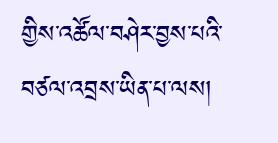གྱིས་འཚོལ་བཤེར་བྱས་པའི་བཙལ་འབྲས་ཡིན་པ་ལས།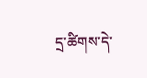དྲ་ཚིགས་དེ་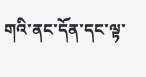གའི་ནང་དོན་དང་ལྟ་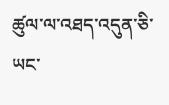ཚུལ་ལ་འཐད་འདུན་ཅི་ཡང་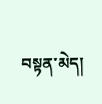བསྟན་མེད།